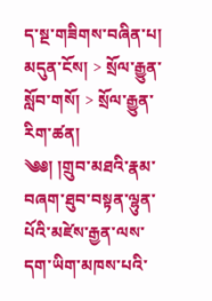ད་སྔ་གཟིགས་བཞིན་པ།  མདུན་ངོས། > སྲོལ་རྒྱུན་སློབ་གསོ། > སྲོལ་རྒྱུན་རིག་ཚན།
༄༅། །གྲུབ་མཐའི་རྣམ་བཞག་ཐུབ་བསྟན་ལྷུན་པོའི་མཛེས་རྒྱན་ལས་དག་ཡིག་མཁས་པའི་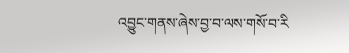འབྱུང་གནས་ཞེས་བྱ་བ་ལས་གསོ་བ་རི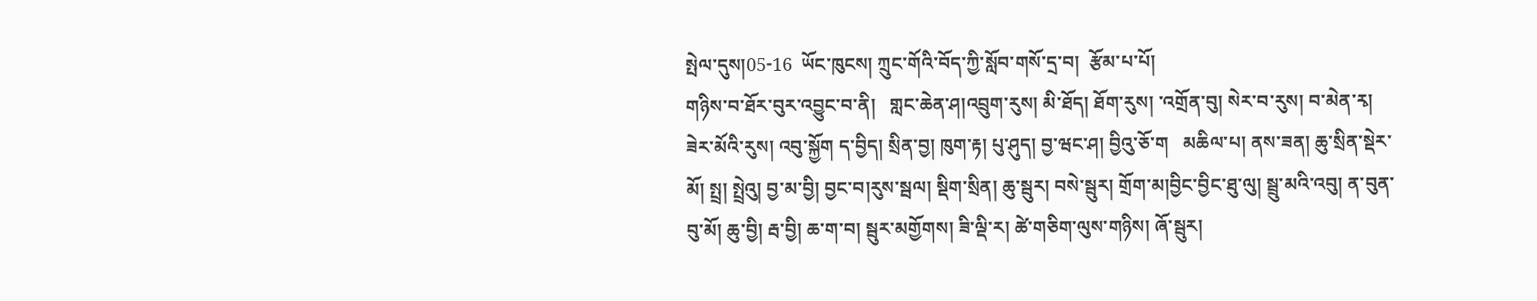སྤེལ་དུས།05-16  ཡོང་ཁུངས། ཀྲུང་གོའི་བོད་ཀྱི་སློབ་གསོ་དྲ་བ།  རྩོམ་པ་པོ།
གཉིས་བ་ཐོར་བུར་འབྱུང་བ་ནི།   གླང་ཆེན་ཤ།འབྲུག་རུས། མི་ཐོད། ཐོག་རུས། ་འགྲོན་བུ། སེར་བ་རུས། བ་མེན་རྭ།   ཟེར་མོའི་རུས། འབུ་སྐྱོག ད་བྱིད། སྲིན་བྱ། ཁུག་རྟ། པུ་ཤུད། བྱ་ཝང་ཤ། བྱིའུ་ཅོ་ག   མཆིལ་པ། ནས་ཟན། ཆུ་སྲིན་སྡེར་མོ། སྤྲ། སྤྲེའུ། བྱ་མ་བྱི། བྱང་བ།རུས་སྦལ། སྡིག་སྲིན། ཆུ་སྦུར། བསེ་སྦུར། གྲོག་མ།བྱིང་བྱིང་ཐུ་ལུ། སྦྲུ་མའི་འབུ། ན་བུན་བུ་མོ། ཆུ་བྱི། རྦ་བྱི། ཆ་ག་བ། སྦུར་མགྱོགས། ཟི་ལྡི་ར། ཚེ་གཅིག་ལུས་གཉིས། ཞོ་སྦུར།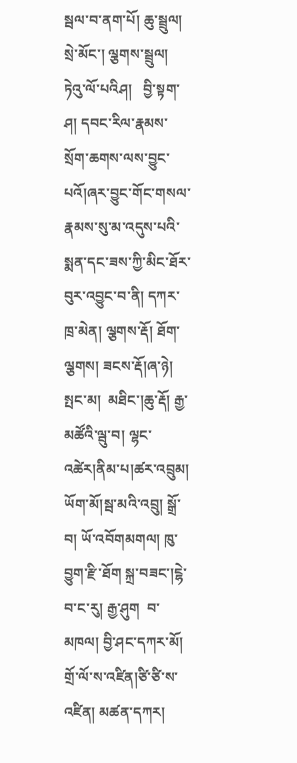སྦལ་བ་ནག་པོ། ཆུ་སྦྲུལ། སྲེ་མོང་། ལྕགས་སྦྲུལ། ཏེའུ་ལོ་པའིཤ།   བྱི་སྟག་ཤ། དབང་རིལ་རྣམས་སྲོག་ཆགས་ལས་བྱུང་པའོ།ཞར་བྱུང་གོང་གསལ་རྣམས་སུ་མ་འདུས་པའི་སྨན་དང་ཟས་ཀྱི་མིང་ཐོར་བུར་འབྱུང་བ་ནི། དཀར་ཁྲ་མེན། ལྕགས་རྡོ། ཐོག་ལྕགས། ཟངས་རྡོ།ཞ་ཉེ། སྤང་མ།  མཐིང་།ཆུ་རྡོ། རྒྱ་མཚོའི་ལྦུ་བ། ལྷང་འཚེར།ནིམ་པ།ཚར་འབྲུམ། ཡོག་མོ།སྦ་མའི་འབྲུ། སྒྲོ་བ། ཡོ་འབོགམགལ། ཁུ་བྱུག་རྫི་ཐོག སྐྲ་བཟང་།ངྷེ་བ་ང་རུ། རྒྱ་ཤུག  བ་མཁལ། བྱི་ཤང་དཀར་མོ། གྲོ་ལོ་ས་འཛིན།ཙི་ཙི་ས་འཛིན། མཚན་དཀར།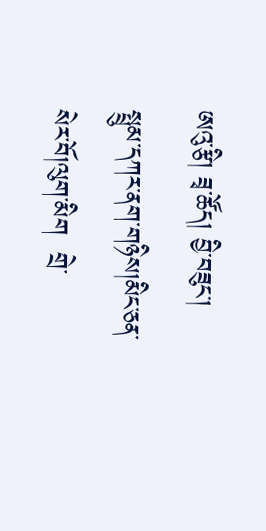ཨའུ་རྩི། ཟྭ་ཚོད། བྱི་བཟུང་། སྤྲུམ་དཀར་ནག་གཉིས།མིང་ཅན་སེར་བོ།ལུག་མིག  གྲེ་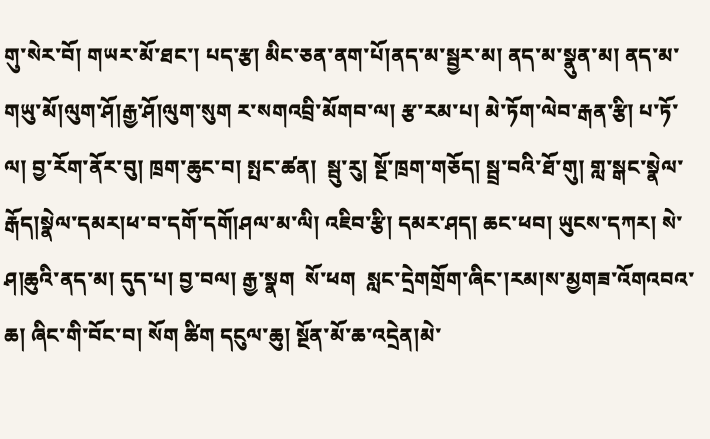གུ་སེར་བོ། གཡར་མོ་ཐང་། པད་རྩ། མིང་ཅན་ནག་པོ།ནད་མ་སྦྱར་མ། ནད་མ་སྣུན་མ། ནད་མ་གཡུ་མོ།ལུག་ཤོ།རྒྱ་ཤོ།ལུག་སུག ར་སགའབྲི་མོགབ་ལ། རྩ་རམ་པ། མེ་ཏོག་ལེབ་རྒན་རྩི། པ་ཏོ་ལ། བྱ་རོག་ནོར་བུ། ཁྲག་ཆུང་བ། སྤང་ཚན།  སྦུ་རུ། སྔོ་ཁྲག་གཅོད། སྦྲ་བའི་ཐོ་གུ། གླ་སྒང་སྣེལ་རྒོད།སྣེལ་དམར།ཕ་བ་དགོ་དགོ།ཤལ་མ་ལི། འཇིབ་རྩི། དམར་ཤད། ཆང་ཕབ། ཡུངས་དཀར། སེ་ཤ།ཆུའི་ནད་མ། དུད་པ། བྱ་བལ། རྒྱ་སྣག  སོ་ཕག  སླང་དྲེགགྲོག་ཞིང་།རམ།ས་མྱགཟ་འོགའབའ་ཆ། ཞིང་གི་བོང་བ། སོག ཚིག དངུལ་ཆུ། སྔོན་མོ་ཆ་འདྲེན།མེ་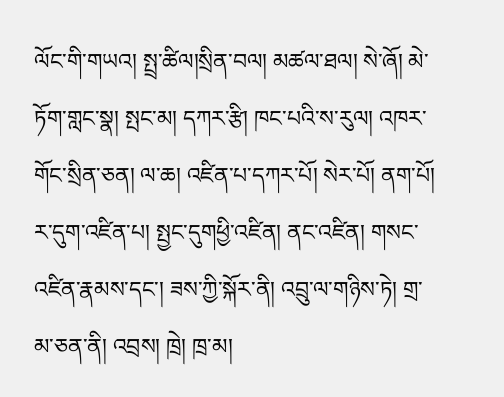ལོང་གི་གཡའ། སྤྲ་ཚིལ།སྲིན་བལ། མཚལ་ཐལ། སེ་ཞོ། མེ་ཏོག་གླང་སྣ། སྤང་མ། དཀར་རྩི། ཁང་པའི་ས་རུལ། འཁར་གོང་སྲིན་ཅན། ལ་ཆ། འཛིན་པ་དཀར་པོ། སེར་པོ། ནག་པོ། ར་དུག་འཛིན་པ། སྤྱང་དུགཕྱི་འཛིན། ནང་འཛིན། གསང་འཛིན་རྣམས་དང་། ཟས་ཀྱི་སྐོར་ནི། འབྲུ་ལ་གཉིས་ཏེ། གྲ་མ་ཅན་ནི། འབྲས། ཁྲེ། ཁྲ་མ།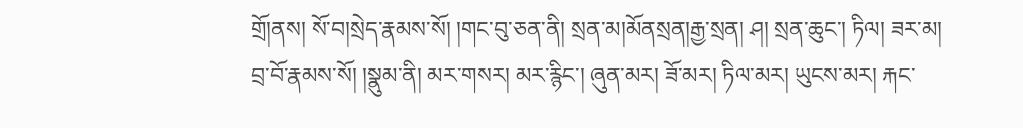གྲོ།ནས། སོ་བ།སྲེད་རྣམས་སོ། །གང་བུ་ཅན་ནི། སྲན་མ།མོནསྲན།རྒྱ་སྲན། ཤ། སྲན་ཆུང་། ཏིལ། ཟར་མ། བྲ་བོ་རྣམས་སོ། །སྣུམ་ནི། མར་གསར། མར་རྙིང་། ཞུན་མར། ཟོ་མར། ཏིལ་མར། ཡུངས་མར། རྐང་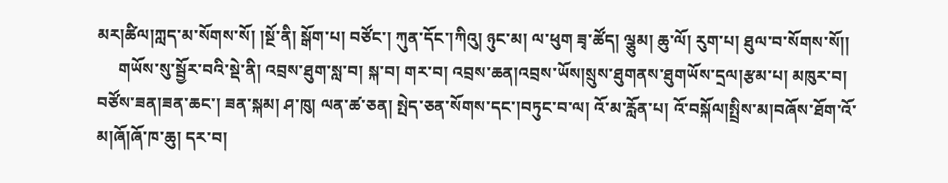མར།ཚིལ།ཀླད་མ་སོགས་སོ། །སྔོ་ནི། སྒོག་པ། བཙོང་། ཀུན་དོང་།ཀིའུ། ཉུང་མ། ལ་ཕུག ཟྭ་ཚོད། ལྕུམ། ཆུ་ལོ། རུག་པ། ཐུལ་བ་སོགས་སོ།།
     གཡོས་སུ་སྦྱོར་བའི་སྡེ་ནི། འབྲས་ཐུག་སླ་བ། སྐ་བ། གར་བ། འབྲས་ཆན།འབྲས་ཡོས།སྲུས་ཐུགནས་ཐུགཡོས་དྲལ།རྩམ་པ། མཁུར་བ། བཙོས་ཟན།ཟན་ཆང་། ཟན་སྐམ། ཤ་ཁུ། ལན་ཚ་ཅན། སྤེད་ཅན་སོགས་དང་།བཏུང་བ་ལ། འོ་མ་རློན་པ། འོ་བསྐོལ།སྤྲིས་མ།བཞོས་ཐོག་འོ་མ།ཞོ།ཞོ་ཁ་ཆུ། དར་བ།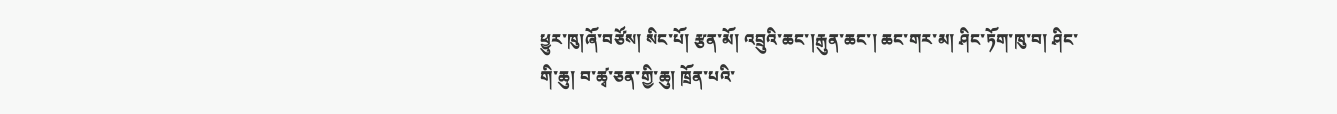ཕྱུར་ཁུ།ཞོ་བཙོས། སིང་པོ། རྩན་མོ། འབྲུའི་ཆང་།རྒུན་ཆང་། ཆང་གར་མ། ཤིང་ཏོག་ཁུ་བ། ཤིང་གི་ཆུ། བ་ཚྭ་ཅན་གྱི་ཆུ། ཁྲོན་པའི་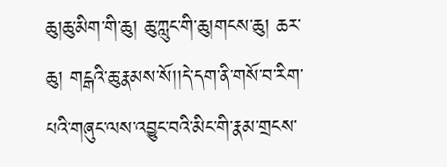ཆུ།ཆུ་མིག་གི་ཆུ། ཆུ་ཀླུང་གི་ཆུ།གངས་ཆུ། ཆར་ཆུ། གངྒའི་ཆུ་རྣམས་སོ།།དེ་དག་ནི་གསོ་བ་རིག་པའི་གཞུང་ལས་འབྱུང་བའི་མིང་གི་རྣམ་གྲངས་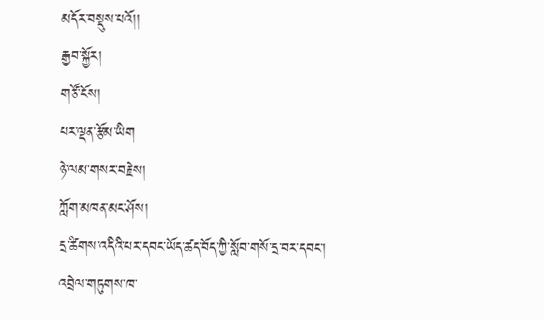མདོར་བསྡུས་པའོ།།
རྒྱབ་སྐྱོར།
གཙོ་ངོས།
པར་ལྡན་རྩོམ་ཡིག
ཉེ་ལམ་གསར་བརྗེས།
ཀློག་མཁན་མང་ཤོས།
དྲ་ཚིགས་འདིའི་པར་དབང་ཡོད་ཚད་བོད་ཀྱི་སློབ་གསོ་དྲ་བར་དབང་།
འབྲེལ་གཏུགས་ཁ་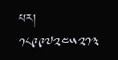པར། ༡༨༩༩༧༢༤༥༢༡༣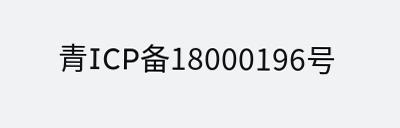青ICP备18000196号